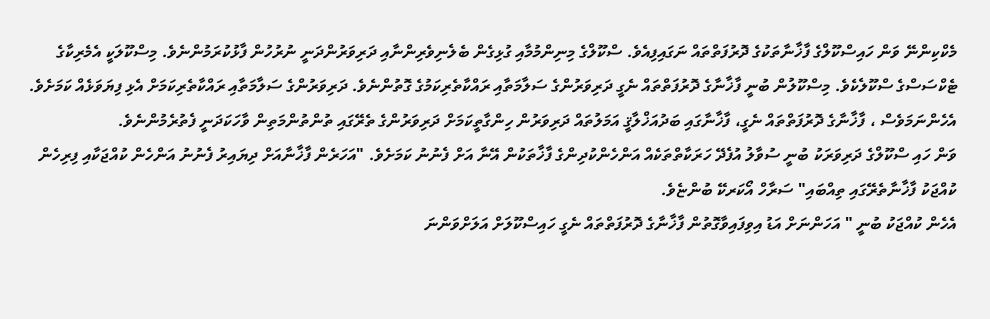މެކްކިންނޭ ވަން ހައިސްކޫލްގެ ފާޚާނާތަކުގެ ދޮރުފަތްތައް ނަގައިފިއެވެ. ސްކޫލްގެ މިނިންމުމާއި ގުޅިގެން ބެލެނިވެރިންނާއި ދަރިވަރުންދަނީ ނުރުހުން ފާޅުކުރަމުންނެވެ. މިސްކޫލަކީ އެމެރިކާގެ ޓެކްސަސްގެ ސްކޫލެކެވެ. މިސްކޫލުން ބުނީ ފާޚާނާގެ ދޮރުފަތްތައް ނެގީ ދަރިވަރުންގެ ސަލާމަތާއި ރައްކާތެރިކަމުގެ ގޮތުންނެވެ. ދަރިވަރުންގެ ސަލާމަތާއި ރައްކާތެރިކަމަށް އެޅި ފިޔަވަޅެއް ކަމަށެވެ.
އެހެންނަމަވެސް ، ފާޚާނާގެ ދޮރުފަތްތައް ނެގީ، ފާޚާނާގައި ބަދުއަޚްލާޤީ އަމަލުތައް ދަރިވަރުން ހިންގާތީކަމަށް ދަރިވަރުންގެ ތެރޭގައި ތުންތުންމަތިން ވާހަކަދަނީ ފެތުރެމުންނެވެ.
ވަން ހައި ސްކޫލްގެ ދަރިވަރަކު ބުނީ ސުވާލު އުފެދޭ ހަރަކާތްތަކެއް އަންހެންކުދިންގެ ފާޚާތަކުން އޭނާ އަށް ފެނުނު ކަމަށެވެ. "އަހަރެން ފާޚާނާއަށް ދިޔައިރު ފެނުނު އަންހެން ކުއްޖަކާއި ފިރިހެން ކުއްޖަކު ފާޚާނާތެރޭގައި ތިއްބައި" ސަރާހް އޯކަރކޭ ބުންޏެވެ.
އެހެން ކުއްޖަކު ބުނީ " އަހަންނަށް އަޑު އިވިފައިވާގޮތުން ފާޚާނާގެ ދޮރުފަތްތައް ނެގީ ހައިސްކޫލަށް އަލަށްވަންނަ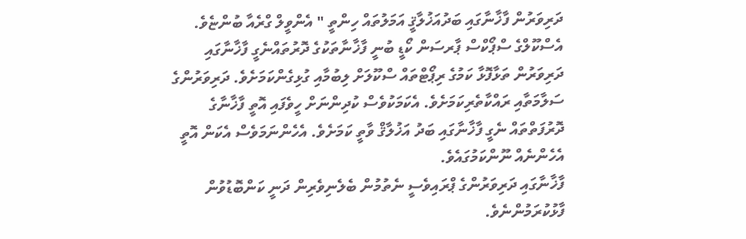ދަރިވަރުން ފާޚާނާގައި ބަދުއަޚުލާޤީ އަމަލުތައް ހިންތީ " އެންވީލް ގްރެއާ ބުންޏެވެ.
އެސްކޫލްގެ ސްޕޯކްސް ޕާރސަން ކޯޑީ ބުނީ ފާޚާނާތަކުގެ ދޮރުތައްނެގީ ފާޚާނާގައި ދަރިވަރުން ތަޅާފޮޅާ ކަމުގެ ރިޕޯޓްތައް ސްކޫލަށް ލިބުމާއި ގުޅިގެންކަމަށެވެ. ދަރިވަރުންގެ ސަލާމަތާއި ރައްކާތެރިކަމަށެވެ. އެކަމަކުވެސް ކުދިންނަށް ހީވެފައި އޮތީ ފާޚާނާގެ ދޮރުފަތްތައް ނެގީ ފާޚާނާގައި ބަދު އަޚުލާޤް ވާތީ ކަމަށެވެ. އެހެންނަމަވެސް އެކަން އޮތީ އެހެންނެއް ނޫންކަމުގައެވެ.
ފާޚާނާގައި ދަރިވަރުންގެ ޕްރައިވެސީ ނެތުމުން ބެލެނިވެރިން ދަނީ ކަންބޮޑުވުން ފާޅުކުރަމުންނެވެ.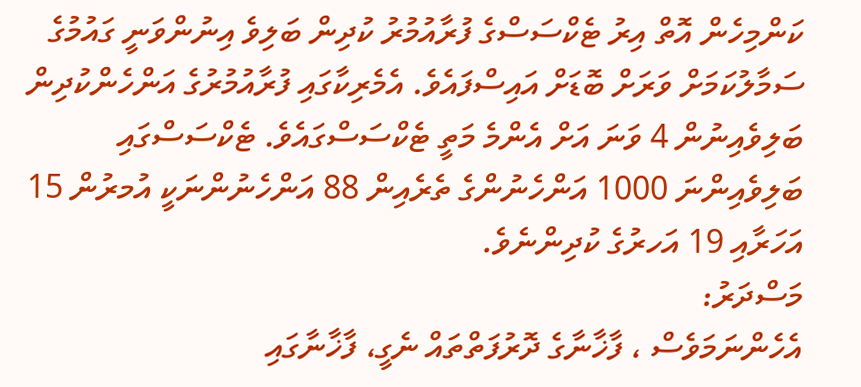ކަންމިހެން އޮތް އިރު ޓެކްސަސްގެ ފުރާއުމުރު ކުދިން ބަލިވެ އިނުންވަނީ ގައުމުގެ ސަމާލުކަމަށް ވަރަށް ބޮޑަށް އައިސްފައެވެ. އެމެރިކާގައި ފުރާއުމުރުގެ އަންހެންކުދިން ބަލިވެއިނުން 4 ވަނަ އަށް އެންމެ މަތީ ޓެކްސަސްގައެވެ. ޓެކްސަސްގައި ބަލިވެއިންނަ 1000 އަންހެނުންގެ ތެރެއިން 88 އަންހެނުންނަކީ އުމރުން 15 އަހަރާއި 19 އަހރުގެ ކުދިންނެވެ.
މަސްދަރު:
އެހެންނަމަވެސް ، ފާޚާނާގެ ދޮރުފަތްތައް ނެގީ، ފާޚާނާގައި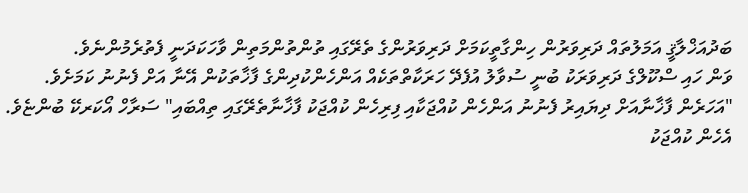ބަދުއަޚްލާޤީ އަމަލުތައް ދަރިވަރުން ހިންގާތީކަމަށް ދަރިވަރުންގެ ތެރޭގައި ތުންތުންމަތިން ވާހަކަދަނީ ފެތުރެމުންނެވެ.
ވަން ހައި ސްކޫލްގެ ދަރިވަރަކު ބުނީ ސުވާލު އުފެދޭ ހަރަކާތްތަކެއް އަންހެންކުދިންގެ ފާޚާތަކުން އޭނާ އަށް ފެނުނު ކަމަށެވެ. "އަހަރެން ފާޚާނާއަށް ދިޔައިރު ފެނުނު އަންހެން ކުއްޖަކާއި ފިރިހެން ކުއްޖަކު ފާޚާނާތެރޭގައި ތިއްބައި" ސަރާހް އޯކަރކޭ ބުންޏެވެ.
އެހެން ކުއްޖަކު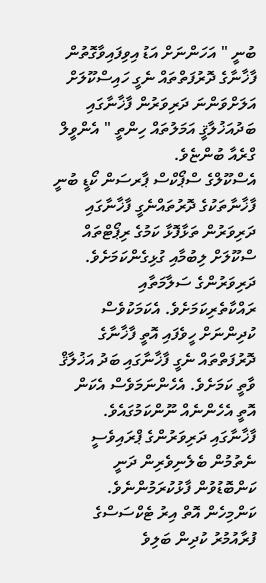ބުނީ " އަހަންނަށް އަޑު އިވިފައިވާގޮތުން ފާޚާނާގެ ދޮރުފަތްތައް ނެގީ ހައިސްކޫލަށް އަލަށްވަންނަ ދަރިވަރުން ފާޚާނާގައި ބަދުއަޚުލާޤީ އަމަލުތައް ހިންތީ " އެންވީލް ގްރެއާ ބުންޏެވެ.
އެސްކޫލްގެ ސްޕޯކްސް ޕާރސަން ކޯޑީ ބުނީ ފާޚާނާތަކުގެ ދޮރުތައްނެގީ ފާޚާނާގައި ދަރިވަރުން ތަޅާފޮޅާ ކަމުގެ ރިޕޯޓްތައް ސްކޫލަށް ލިބުމާއި ގުޅިގެންކަމަށެވެ. ދަރިވަރުންގެ ސަލާމަތާއި ރައްކާތެރިކަމަށެވެ. އެކަމަކުވެސް ކުދިންނަށް ހީވެފައި އޮތީ ފާޚާނާގެ ދޮރުފަތްތައް ނެގީ ފާޚާނާގައި ބަދު އަޚުލާޤް ވާތީ ކަމަށެވެ. އެހެންނަމަވެސް އެކަން އޮތީ އެހެންނެއް ނޫންކަމުގައެވެ.
ފާޚާނާގައި ދަރިވަރުންގެ ޕްރައިވެސީ ނެތުމުން ބެލެނިވެރިން ދަނީ ކަންބޮޑުވުން ފާޅުކުރަމުންނެވެ.
ކަންމިހެން އޮތް އިރު ޓެކްސަސްގެ ފުރާއުމުރު ކުދިން ބަލިވެ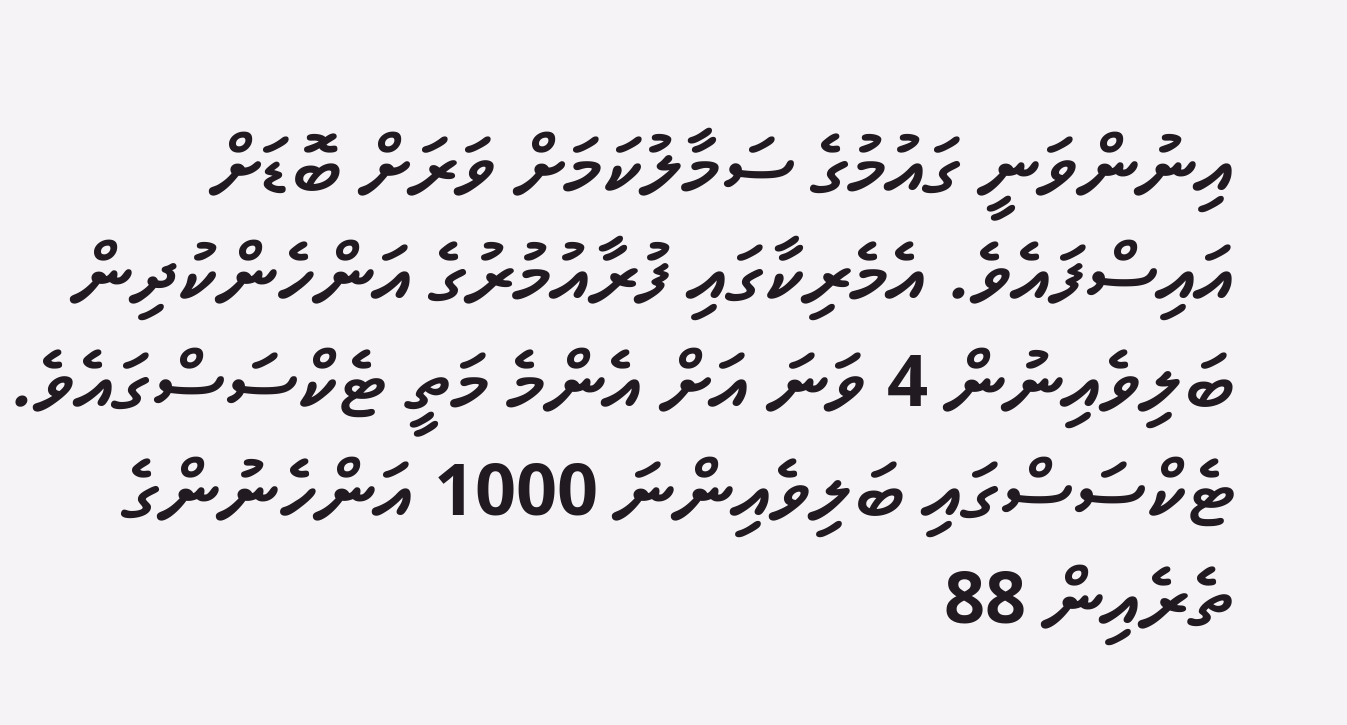އިނުންވަނީ ގައުމުގެ ސަމާލުކަމަށް ވަރަށް ބޮޑަށް އައިސްފައެވެ. އެމެރިކާގައި ފުރާއުމުރުގެ އަންހެންކުދިން ބަލިވެއިނުން 4 ވަނަ އަށް އެންމެ މަތީ ޓެކްސަސްގައެވެ. ޓެކްސަސްގައި ބަލިވެއިންނަ 1000 އަންހެނުންގެ ތެރެއިން 88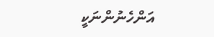އަންހެނުންނަކީ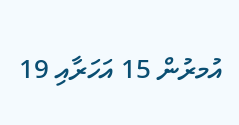އުމރުން 15 އަހަރާއި 19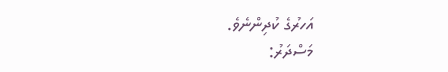އަހރުގެ ކުދިންނެވެ.
މަސްދަރު: